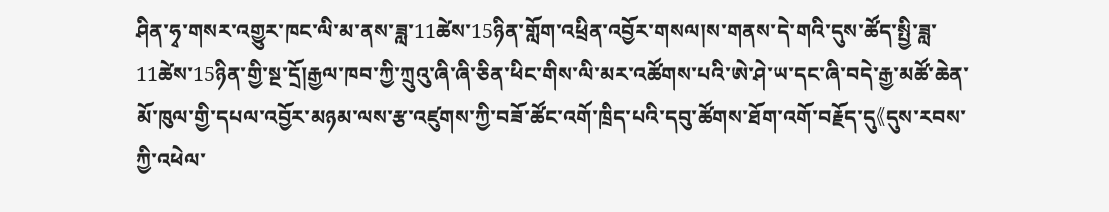ཤིན་ཧྭ་གསར་འགྱུར་ཁང་ལི་མ་ནས་ཟླ་11ཚེས་15ཉིན་གློག་འཕྲིན་འབྱོར་གསལ།ས་གནས་དེ་གའི་དུས་ཚོད་སྤྱི་ཟླ་11ཚེས་15ཉིན་གྱི་སྔ་དྲོ།རྒྱལ་ཁབ་ཀྱི་ཀྲུའུ་ཞི་ཞི་ཅིན་ཕིང་གིས་ལི་མར་འཚོགས་པའི་ཨེ་ཤེ་ཡ་དང་ཞི་བདེ་རྒྱ་མཚོ་ཆེན་མོ་ཁུལ་གྱི་དཔལ་འབྱོར་མཉམ་ལས་རྩ་འཛུགས་ཀྱི་བཟོ་ཚོང་འགོ་ཁྲིད་པའི་དབུ་ཚོགས་ཐོག་འགོ་བརྗོད་དུ《དུས་རབས་ཀྱི་འཕེལ་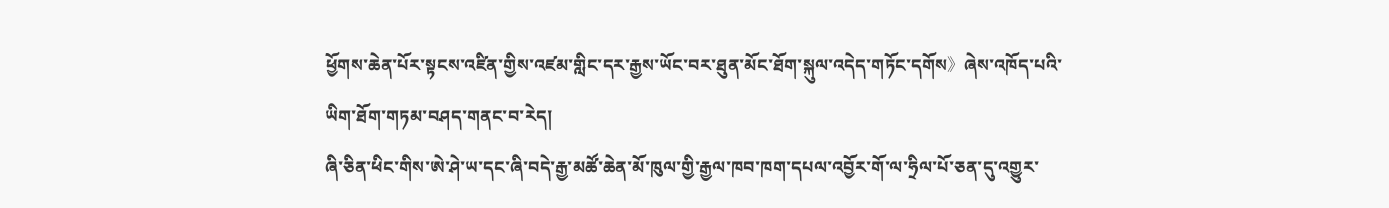ཕྱོགས་ཆེན་པོར་སྟངས་འཛིན་གྱིས་འཛམ་གླིང་དར་རྒྱས་ཡོང་བར་ཐུན་མོང་ཐོག་སྐུལ་འདེད་གཏོང་དགོས》ཞེས་འཁོད་པའི་ཡིག་ཐོག་གཏམ་བཤད་གནང་བ་རེད།
ཞི་ཅིན་ཕིང་གིས་ཨེ་ཤེ་ཡ་དང་ཞི་བདེ་རྒྱ་མཚོ་ཆེན་མོ་ཁུལ་གྱི་རྒྱལ་ཁབ་ཁག་དཔལ་འབྱོར་གོ་ལ་ཧྲིལ་པོ་ཅན་དུ་འགྱུར་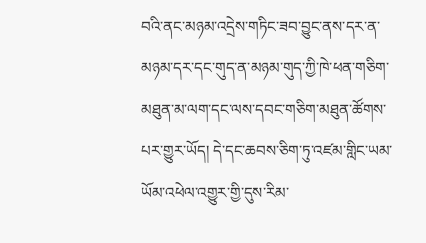བའི་ནང་མཉམ་འདྲེས་གཏིང་ཟབ་བྱུང་ནས་དར་ན་མཉམ་དར་དང་གུད་ན་མཉམ་གུད་ཀྱི་ཁེ་ཕན་གཅིག་མཐུན་མ་ལག་དང་ལས་དབང་གཅིག་མཐུན་ཚོགས་པར་གྱུར་ཡོད། དེ་དང་ཆབས་ཅིག་ཏུ་འཛམ་གླིང་ཡམ་ཡོམ་འཕེལ་འགྱུར་གྱི་དུས་རིམ་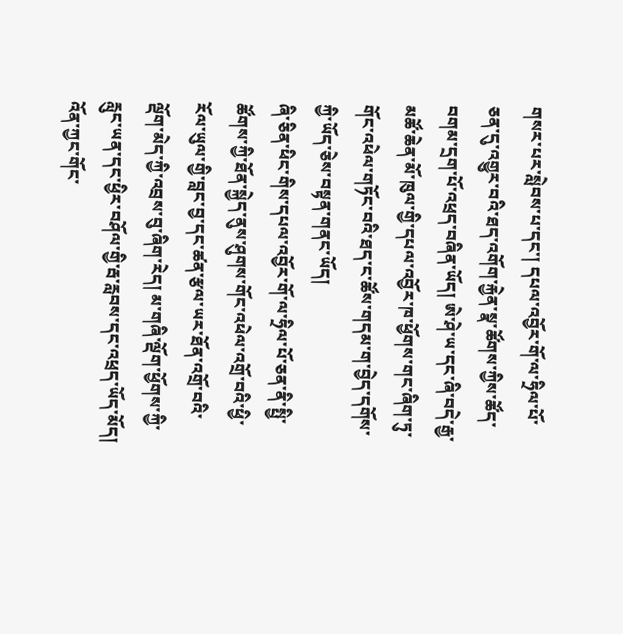གསར་པར་སླེབས་པ་དང་། དཔལ་འབྱོར་གོ་ལ་ཧྲིལ་པོ་ཅན་དུ་འགྱུར་བའི་ཐད་འགོག་རྐྱེན་སྣ་ཚོགས་ཀྱིས་ཚོད་བགམ་དྲག་པོ་འཕྲད་བཞིན་ཡོད། ཨེ་ཤེ་ཡ་དང་ཞི་བདེ་རྒྱ་མཚོ་ཆེན་མོ་ཁུལ་གྱི་དཔལ་འབྱོར་ཁ་ཕྱོགས་གང་ཞིག་ཏུ་གོང་འཕེལ་གཏོང་བའི་ཐད་ང་ཚོས་གདམ་ག་བྱེད་དགོས་ཀྱི་ཡོད་ཅེས་བསྟན་གནང་ཡོད།
ཞི་ཅིན་ཕིང་གིས་དཔལ་འབྱོར་གོ་ལ་ཧྲིལ་པོ་ཅན་ནི་སྤྱི་ཚོགས་ཀྱི་ཐོན་སྐྱེད་ནུས་ཤུགས་གོང་འཕེལ་འགྲོ་བའི་ཕྱི་རོལ་ཡུལ་གྱི་བླང་བྱ་དང་ཚན་རྩལ་ཡར་ཐོན་འགྲོ་བའི་ལྡོག་མེད་ཀྱི་འབྲས་བུ་ཞིག་རེད། མ་གཞི་ལྡོག་ཕྱོགས་ཀྱི་རླུང་ཡན་དང་ཕྱིར་བཤོལ་གྱི་རྦ་རླབས་དང་འཕྲད་ཡོད་མོད། འོན་ཀྱང་གོང་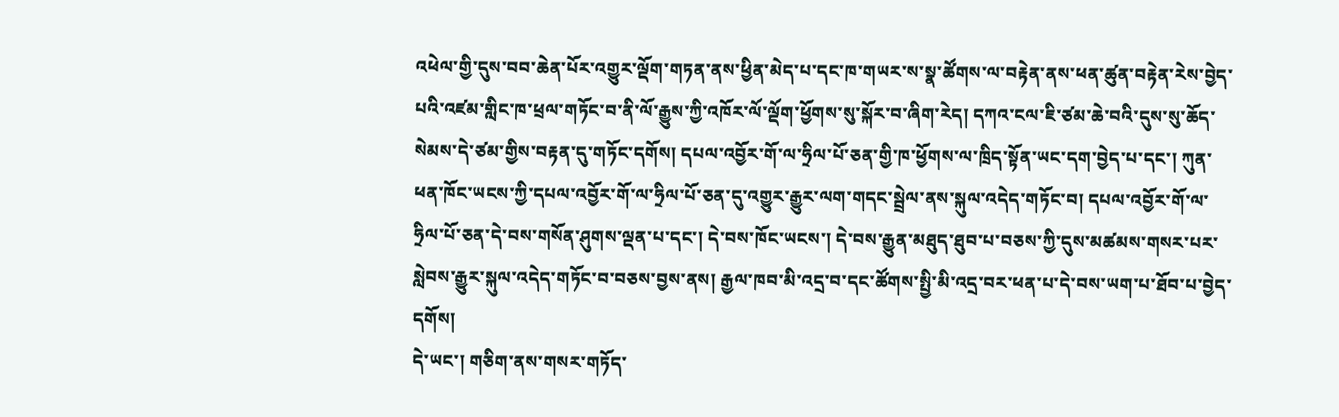འཕེལ་གྱི་དུས་བབ་ཆེན་པོར་འགྱུར་ལྡོག་གཏན་ནས་ཕྱིན་མེད་པ་དང་ཁ་གཡར་ས་སྣ་ཚོགས་ལ་བརྟེན་ནས་ཕན་ཚུན་བརྟེན་རེས་བྱེད་པའི་འཛམ་གླིང་ཁ་ཕྲལ་གཏོང་བ་ནི་ལོ་རྒྱུས་ཀྱི་འཁོར་ལོ་ལྡོག་ཕྱོགས་སུ་སྐོར་བ་ཞིག་རེད། དཀའ་ངལ་ཇི་ཙམ་ཆེ་བའི་དུས་སུ་ཆོད་སེམས་དེ་ཙམ་གྱིས་བརྟན་དུ་གཏོང་དགོས། དཔལ་འབྱོར་གོ་ལ་ཧྲིལ་པོ་ཅན་གྱི་ཁ་ཕྱོགས་ལ་ཁྲིད་སྟོན་ཡང་དག་བྱེད་པ་དང་། ཀུན་ཕན་ཁོང་ཡངས་ཀྱི་དཔལ་འབྱོར་གོ་ལ་ཧྲིལ་པོ་ཅན་དུ་འགྱུར་རྒྱུར་ལག་གདང་སྦྲེལ་ནས་སྐུལ་འདེད་གཏོང་བ། དཔལ་འབྱོར་གོ་ལ་ཧྲིལ་པོ་ཅན་དེ་བས་གསོན་ཤུགས་ལྡན་པ་དང་། དེ་བས་ཁོང་ཡངས་། དེ་བས་རྒྱུན་མཐུད་ཐུབ་པ་བཅས་ཀྱི་དུས་མཚམས་གསར་པར་སླེབས་རྒྱུར་སྐུལ་འདེད་གཏོང་བ་བཅས་བྱས་ནས། རྒྱལ་ཁབ་མི་འདྲ་བ་དང་ཚོགས་སྤྱི་མི་འདྲ་བར་ཕན་པ་དེ་བས་ཡག་པ་ཐོབ་པ་བྱེད་དགོས།
དེ་ཡང་། གཅིག་ནས་གསར་གཏོད་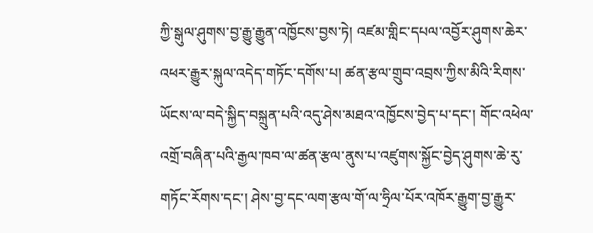ཀྱི་སྒུལ་ཤུགས་བྱ་རྒྱུ་རྒྱུན་འཁྱོངས་བྱས་ཏེ། འཛམ་གླིང་དཔལ་འབྱོར་ཤུགས་ཆེར་འཕར་རྒྱུར་སྐུལ་འདེད་གཏོང་དགོས་པ། ཚན་རྩལ་གྲུབ་འབྲས་ཀྱིས་མིའི་རིགས་ཡོངས་ལ་བདེ་སྐྱིད་བསྐྲུན་པའི་འདུ་ཤེས་མཐའ་འཁྱོངས་བྱེད་པ་དང་། གོང་འཕེལ་འགྲོ་བཞིན་པའི་རྒྱལ་ཁབ་ལ་ཚན་རྩལ་ནུས་པ་འཛུགས་སྐྱོང་བྱེད་ཤུགས་ཆེ་རུ་གཏོང་རོགས་དང་། ཤེས་བྱ་དང་ལག་རྩལ་གོ་ལ་ཧྲིལ་པོར་འཁོར་རྒྱུག་བྱ་རྒྱུར་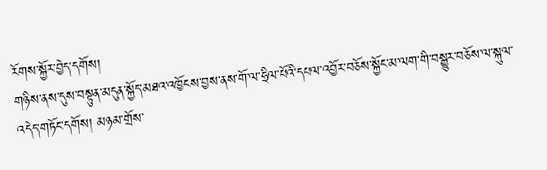རོགས་སྐྱོར་བྱེད་དགོས།
གཉིས་ནས་དུས་བསྟུན་མདུན་སྐྱོད་མཐའ་འཁྱོངས་བྱས་ནས་གོ་ལ་ཧྲིལ་པོའི་དཔལ་འབྱོར་བཅོས་སྐྱོང་མ་ལག་གི་བསྒྱུར་བཅོས་ལ་སྐུལ་འདེད་གཏོང་དགོས། མཉམ་གྲོས་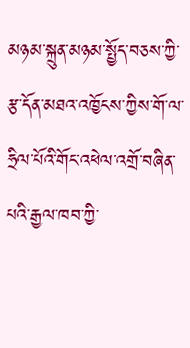མཉམ་སྐྲུན་མཉམ་སྤྱོད་བཅས་ཀྱི་རྩ་དོན་མཐའ་འཁྱོངས་ཀྱིས་གོ་ལ་ཧྲིལ་པོའི་གོང་འཕེལ་འགྲོ་བཞིན་པའི་རྒྱལ་ཁབ་ཀྱི་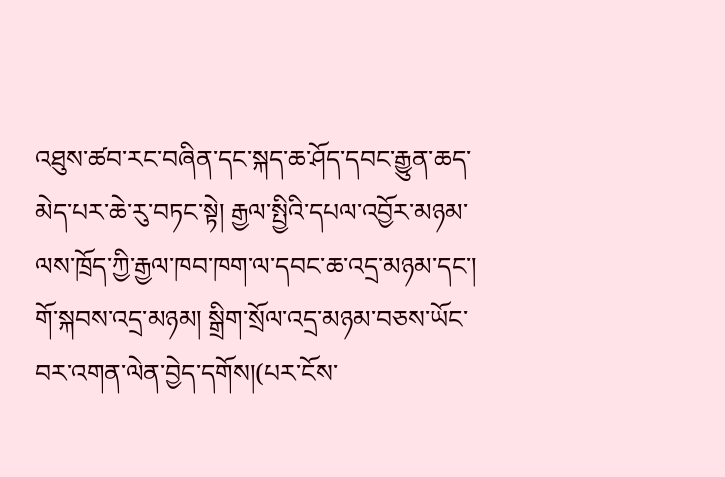འཐུས་ཚབ་རང་བཞིན་དང་སྐད་ཆ་ཤོད་དབང་རྒྱུན་ཆད་མེད་པར་ཆེ་རུ་བཏང་སྟེ། རྒྱལ་སྤྱིའི་དཔལ་འབྱོར་མཉམ་ལས་ཁྲོད་ཀྱི་རྒྱལ་ཁབ་ཁག་ལ་དབང་ཆ་འདྲ་མཉམ་དང་། གོ་སྐབས་འདྲ་མཉམ། སྒྲིག་སྲོལ་འདྲ་མཉམ་བཅས་ཡོང་བར་འགན་ལེན་བྱེད་དགོས།(པར་ངོས་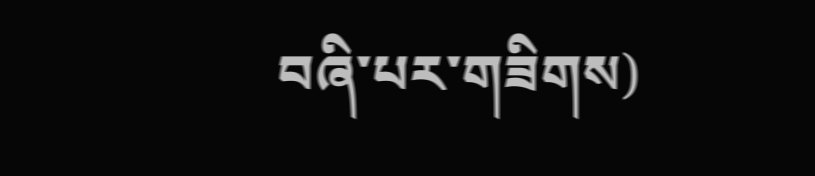བཞི་པར་གཟིགས)